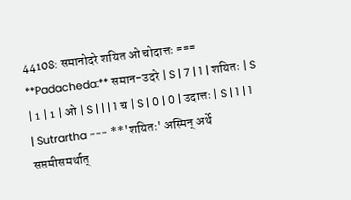44108: समानोदरे शयित ओ चोदात्तः === **Padacheda:** समान-उदरे | S | 7 | 1 | शयितः | S | 1 | 1 | ओ | S | | | 1 च | S | 0 | 0 | उदात्तः | S | 1 | 1 | Sutrartha --- **'शयितः' अस्मिन् अर्थे सप्तमीसमर्थात्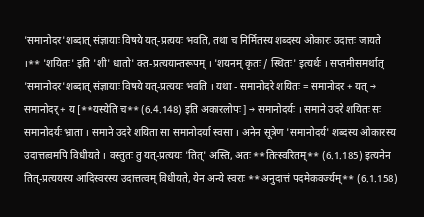'समानोदर'शब्दात् संज्ञायाः विषये यत्-प्रत्ययः भवति, तथा च निर्मितस्य शब्दस्य ओकारः उदात्तः जायते ।** 'शयितः' इति 'शी' धातो' क्त-प्रत्ययान्तरूपम् । 'शयनम् कृतः / स्थितः' इत्यर्थः । सप्तमीसमर्थात् 'समानोदर'शब्दात् संज्ञायाः विषये यत्-प्रत्ययः भवति । यथा - समानोदरे शयितः = समानोदर + यत् → समानोदर् + य [**यस्येति च** (6.4.148) इति अकारलोपः] → समानोदर्यः । समाने उदरे शयितः सः समानोदर्यः भ्राता । समाने उदरे शयिता सा समानोदर्या स्वसा । अनेन सूत्रेण 'समानोदर्य' शब्दस्य ओकारस्य उदात्तत्वमपि विधीयते । वस्तुतः तु यत्-प्रत्ययः 'तित्' अस्ति, अतः **तित्स्वरितम्** (6.1.185) इत्यनेन तित्-प्रत्ययस्य आदिस्वरस्य उदात्तत्वम् विधीयते, येन अन्ये स्वराः **अनुदात्तं पदमेकवर्ज्यम्** (6.1.158)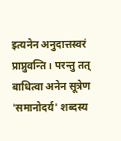इत्यनेन अनुदात्तस्वरं प्राप्नुवन्ति । परन्तु तत् बाधित्वा अनेन सूत्रेण 'समानोदर्य' शब्दस्य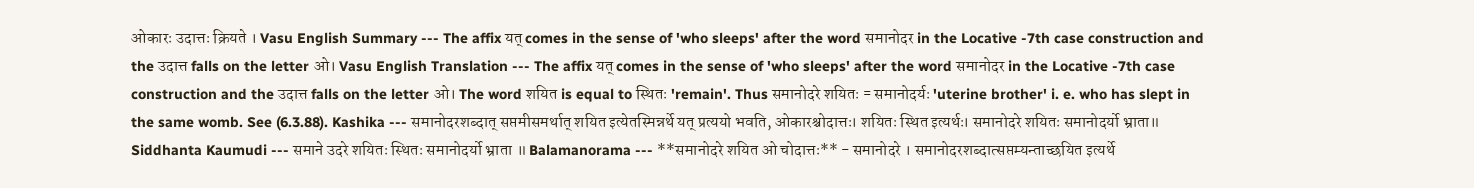ओकारः उदात्तः क्रियते । Vasu English Summary --- The affix यत् comes in the sense of 'who sleeps' after the word समानोदर in the Locative -7th case construction and the उदात्त falls on the letter ओ। Vasu English Translation --- The affix यत् comes in the sense of 'who sleeps' after the word समानोदर in the Locative -7th case construction and the उदात्त falls on the letter ओ। The word शयित is equal to स्थितः 'remain'. Thus समानोदरे शयितः = समानोदर्यः 'uterine brother' i. e. who has slept in the same womb. See (6.3.88). Kashika --- समानोदरशब्दात् सप्तमीसमर्थात् शयित इत्येतस्मिन्नर्थे यत् प्रत्ययो भवति, ओकारश्चोदात्तः। शयितः स्थित इत्यर्थः। समानोदरे शयितः समानोदर्यो भ्राता॥ Siddhanta Kaumudi --- समाने उदरे शयितः स्थितः समानोदर्यो भ्राता ॥ Balamanorama --- **समानोदरे शयित ओ चोदात्तः** - समानोदरे । समानोदरशब्दात्सप्तम्यन्ताच्छयित इत्यर्थे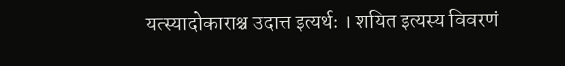यत्स्यादोकाराश्च उदात्त इत्यर्थः । शयित इत्यस्य विवरणं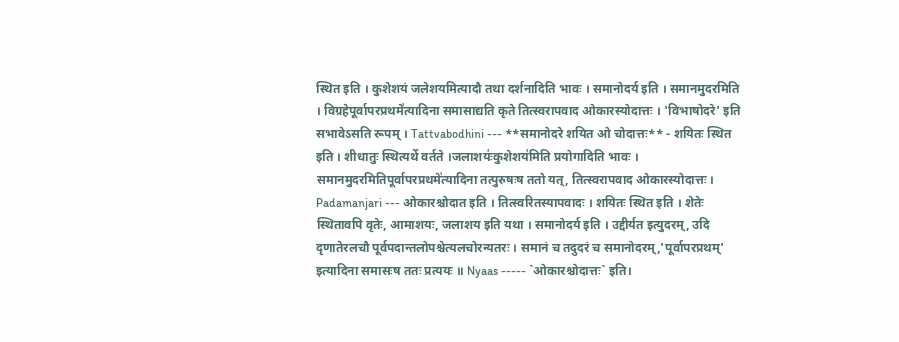स्थित इति । कुशेशयं जलेशयमित्यादौ तथा दर्शनादिति भावः । समानोदर्य इति । समानमुदरमिति । विग्रहेपूर्वापरप्रथमे॑त्यादिना समासाद्यति कृते तित्स्वरापवाद ओकारस्योदात्तः । 'विभाषोदरे' इति सभावेऽसति रूपम् । Tattvabodhini --- **समानोदरे शयित ओ चोदात्तः** - शयितः स्थित इति । शीधातुः स्थित्यर्थे वर्तते ।जलाशयः॑कुशेशय॑मिति प्रयोगादिति भावः । समानमुदरमितिपूर्वापरप्रथमे॑त्यादिना तत्पुरुषःष ततो यत्, तित्स्वरापवाद ओकारस्योदात्तः । Padamanjari --- ओकारश्चोदात इति । तित्स्वरितस्यापवादः । शयितः स्थित इति । शेतेः स्थितावपि वृतेः, आमाशयः, जलाशय इति यथा । समानोदर्य इति । उद्दीर्यत इत्युदरम्, उदि दृणातेरलचौ पूर्वपदान्तलोपश्चेत्यलचोरन्यतरः । समानं च तदुदरं च समानोदरम्,'पूर्वापरप्रथम्' इत्यादिना समासःष ततः प्रत्ययः ॥ Nyaas ----- `ओकारश्चोदात्तः` इति।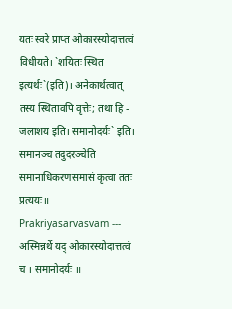यतः स्वरे प्राप्त ओकारस्योदात्तत्वं विधीयते। `शयितः स्थित इत्यर्थः`(इति)। अनेकार्थत्वात् तस्य स्थितावपि वृत्तेः; तथा हि - जलाशय इति। समानोदर्यः` इति। समानञ्च तदुदरञ्चेति समानाधिकरणसमासं कृत्वा ततः प्रत्ययः॥ Prakriyasarvasvam --- अस्मिन्नर्थे यद् ओकारस्योदात्तत्वं च । समानोदर्यः ॥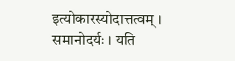इत्योकारस्योदात्तत्वम् । समानोदर्यः । यति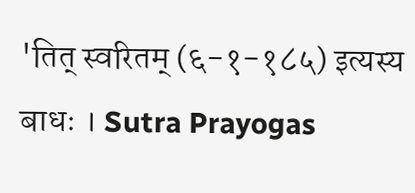'तित् स्वरितम् (६-१-१८५) इत्यस्य बाधः । Sutra Prayogas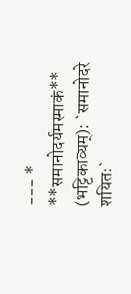--- * **समानोदर्यमस्माकं** (भट्टिकाव्यम्): `समानोदरे शयितः`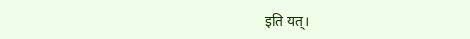इति यत्।